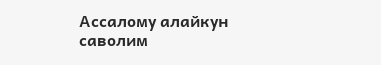Ассалому алайкун саволим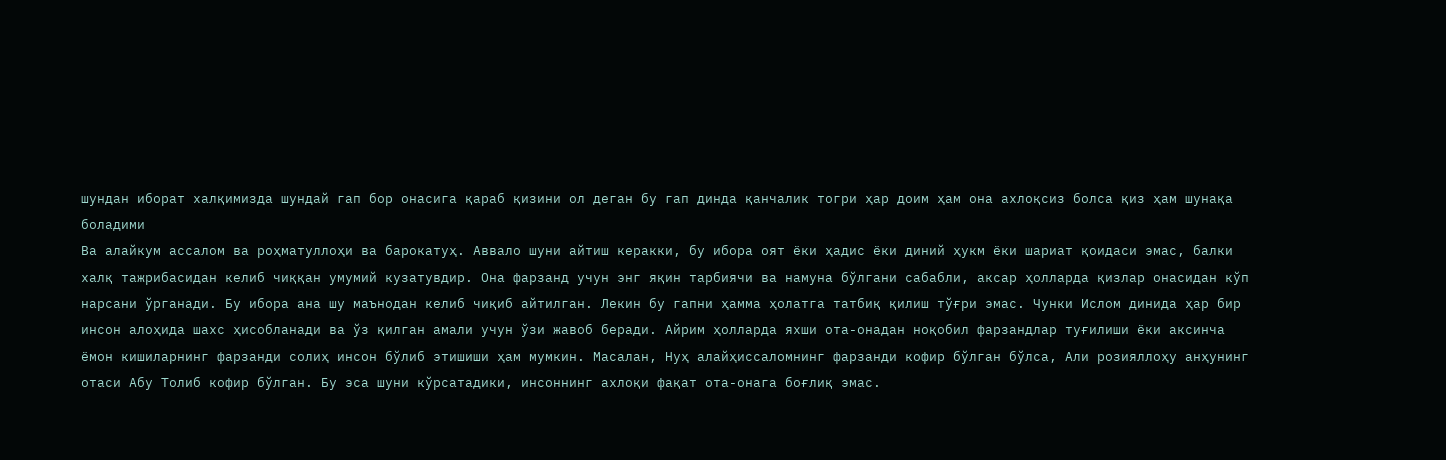шундан иборат халқимизда шундай гап бор онасига қараб қизини ол деган бу гап динда қанчалик тогри ҳар доим ҳам она ахлоқсиз болса қиз ҳам шунақа боладими
Ва алайкум ассалом ва роҳматуллоҳи ва барокатуҳ. Аввало шуни айтиш керакки, бу ибора оят ёки ҳадис ёки диний ҳукм ёки шариат қоидаси эмас, балки халқ тажрибасидан келиб чиққан умумий кузатувдир. Она фарзанд учун энг яқин тарбиячи ва намуна бўлгани сабабли, аксар ҳолларда қизлар онасидан кўп нарсани ўрганади. Бу ибора ана шу маънодан келиб чиқиб айтилган. Лекин бу гапни ҳамма ҳолатга татбиқ қилиш тўғри эмас. Чунки Ислом динида ҳар бир инсон алоҳида шахс ҳисобланади ва ўз қилган амали учун ўзи жавоб беради. Айрим ҳолларда яхши ота-онадан ноқобил фарзандлар туғилиши ёки аксинча ёмон кишиларнинг фарзанди солиҳ инсон бўлиб этишиши ҳам мумкин. Масалан, Нуҳ алайҳиссаломнинг фарзанди кофир бўлган бўлса, Али розияллоҳу анҳунинг отаси Абу Толиб кофир бўлган. Бу эса шуни кўрсатадики, инсоннинг ахлоқи фақат ота-онага боғлиқ эмас.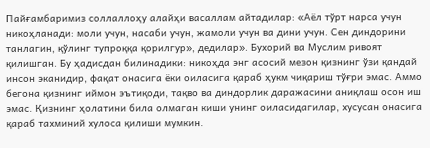Пайғамбаримиз соллаллоҳу алайҳи васаллам айтадилар: «Аёл тўрт нарса учун никоҳланади: моли учун, насаби учун, жамоли учун ва дини учун. Сен диндорини танлагин, қўлинг тупроққа қорилгур», дедилар». Бухорий ва Муслим ривоят қилишган. Бу ҳадисдан билинадики: никоҳда энг асосий мезон қизнинг ўзи қандай инсон эканидир, фақат онасига ёки оиласига қараб ҳукм чиқариш тўғри эмас. Аммо бегона қизнинг иймон эътиқоди, тақво ва диндорлик даражасини аниқлаш осон иш эмас. Қизнинг ҳолатини била олмаган киши унинг оиласидагилар, хусусан онасига қараб тахминий хулоса қилиши мумкин.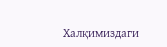Халқимиздаги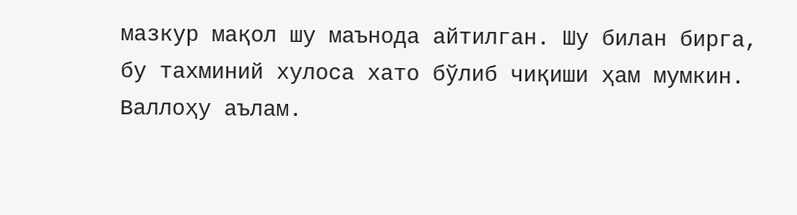мазкур мақол шу маънода айтилган. Шу билан бирга, бу тахминий хулоса хато бўлиб чиқиши ҳам мумкин. Валлоҳу аълам.